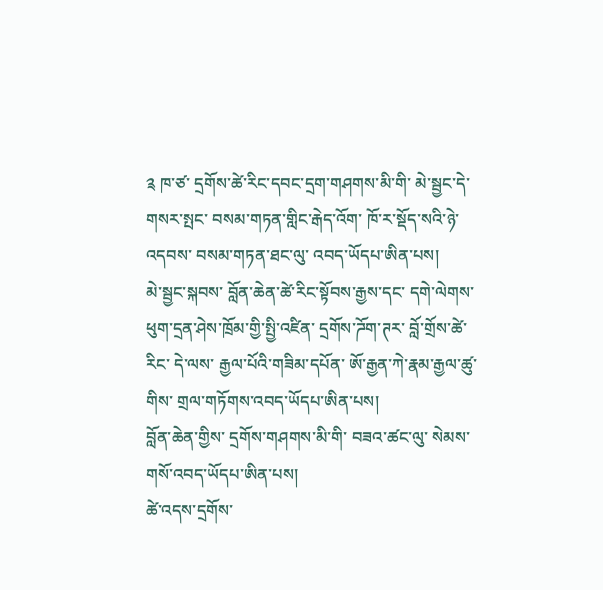༉ ཁ་ཙ་ དྲགོས་ཚེ་རིང་དབང་དྲག་གཤགས་མི་གི་ མེ་སྦྱང་དེ་ གསར་སྤང་ བསམ་གཏན་གླིང་རྒེད་འོག་ ཁོ་ར་སྡོད་སའི་ཉེ་འདབས་ བསམ་གཏན་ཐང་ལུ་ འབད་ཡོདཔ་ཨིན་པས།
མེ་སྦྱང་སྐབས་ བློན་ཆེན་ཚེ་རིང་སྟོབས་རྒྱས་དང་ དགེ་ལེགས་ཕུག་དྲན་ཤེས་ཁྲོམ་གྱི་སྤྱི་འཛིན་ དྲགོས་ཌོག་ཊར་ བློ་གྲོས་ཚེ་རིང་ དེ་ལས་ རྒྱལ་པོའི་གཟིམ་དཔོན་ ཨོ་རྒྱན་ཀེ་རྣམ་རྒྱལ་ཚུ་གིས་ གྲལ་གཏོགས་འབད་ཡོདཔ་ཨིན་པས།
བློན་ཆེན་གྱིས་ དྲགོས་གཤགས་མི་གི་ བཟའ་ཚང་ལུ་ སེམས་གསོ་འབད་ཡོདཔ་ཨིན་པས།
ཚེ་འདས་དྲགོས་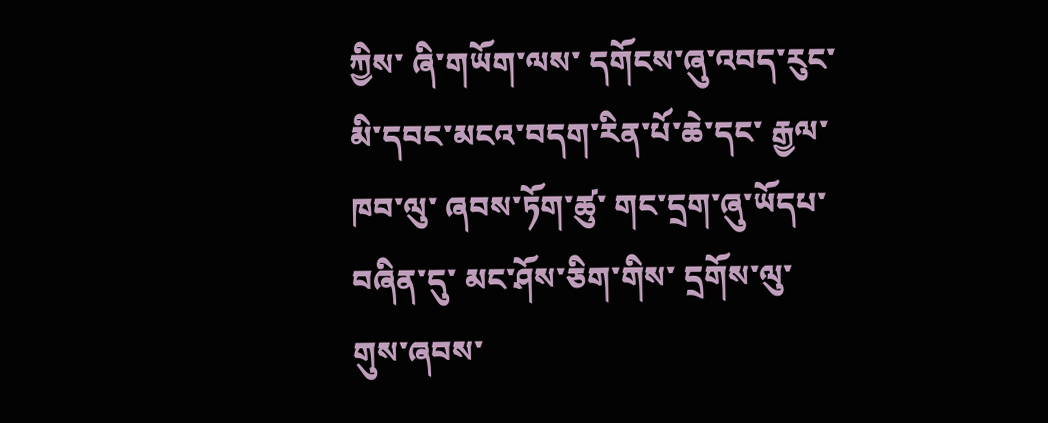ཀྱིས་ ཞི་གཡོག་ལས་ དགོངས་ཞུ་འབད་རུང་ མི་དབང་མངའ་བདག་རིན་པོ་ཆེ་དང་ རྒྱལ་ཁབ་ལུ་ ཞབས་ཏོག་ཚུ་ གང་དྲག་ཞུ་ཡོདཔ་བཞིན་དུ་ མང་ཤོས་ཅིག་གིས་ དྲགོས་ལུ་ གུས་ཞབས་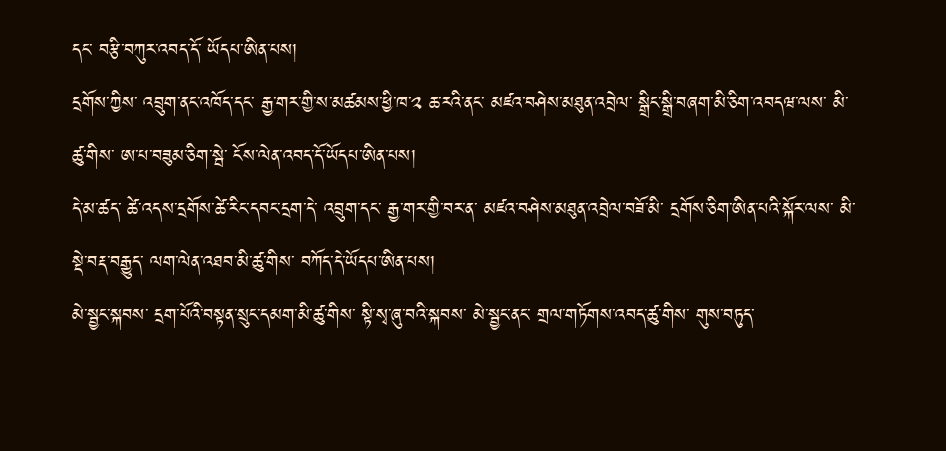དང་ བརྩི་བཀུར་འབད་དོ་ ཡོདཔ་ཨིན་པས།
དྲགོས་ཀྱིས་ འབྲུག་ནང་འཁོད་དང་ རྒྱ་གར་གྱི་ས་མཚམས་ཕྱི་ཁ་༢ ཆ་རའི་ནང་ མཛའ་བཤེས་མཐུན་འབྲེལ་ སྒྲིང་སྒྲི་བཞག་མི་ཅིག་འབདཝ་ལས་ མི་ཚུ་གིས་ ཨ་པ་བཟུམ་ཅིག་སྦེ་ ངོས་ལེན་འབད་དོ་ཡོདཔ་ཨིན་པས།
དེ་མ་ཚད་ ཚེ་འདས་དྲགོས་ཚེ་རིང་དབང་དྲག་དེ་ འབྲུག་དང་ རྒྱ་གར་གྱི་བར་ན་ མཛའ་བཤེས་མཐུན་འབྲེལ་བཟོ་མི་ དྲགོས་ཅིག་ཨིན་པའི་སྐོར་ལས་ མི་སྡེ་བརྡ་བརྒྱུད་ ལག་ལེན་འཐབ་མི་ཚུ་གིས་ བཀོད་དེ་ཡོདཔ་ཨིན་པས།
མེ་སྦྱང་སྐབས་ དྲག་པོའི་བསྟན་སྲུང་དམག་མི་ཚུ་གིས་ སྟི་སྭ་ཞུ་བའི་སྐབས་ མེ་སྦྱང་ནང་ གྲལ་གཏོགས་འབད་ཚུ་གིས་ གུས་བཏུད་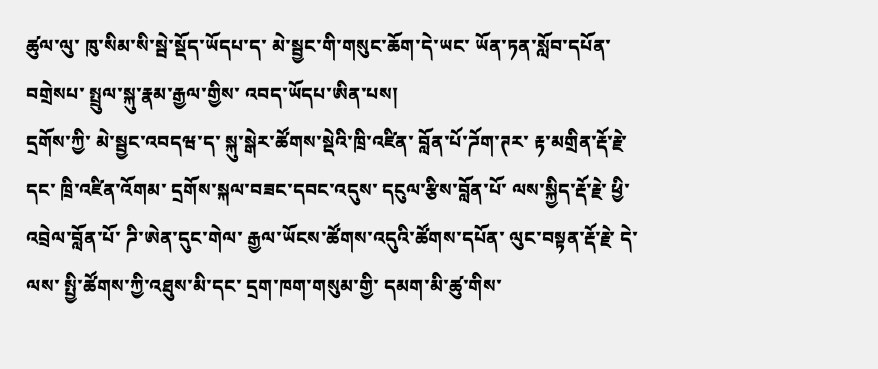ཚུལ་ལུ་ ཁུ་སིམ་སི་སྦེ་སྡོད་ཡོདཔ་ད་ མེ་སྦྱང་གི་གསུང་ཆོག་དེ་ཡང་ ཡོན་ཏན་སློབ་དཔོན་བགྲེསཔ་ སྤྲུལ་སྐུ་རྣམ་རྒྱལ་གྱིས་ འབད་ཡོདཔ་ཨིན་པས།
དྲགོས་ཀྱི་ མེ་སྦྱང་འབདཝ་ད་ སྐུ་སྒེར་ཚོགས་སྡེའི་ཁྲི་འཛིན་ བློན་པོ་ཌོག་ཊར་ རྟ་མགྲིན་རྡོ་རྗེ་དང་ ཁྲི་འཛིན་འོགམ་ དྲགོས་སྐལ་བཟང་དབང་འདུས་ དངུལ་རྩིས་བློན་པོ་ ལས་སྐྱིད་རྡོ་རྗེ་ ཕྱི་འབྲེལ་བློན་པོ་ ཌི་ཨེན་དུང་གེལ་ རྒྱལ་ཡོངས་ཚོགས་འདུའི་ཚོགས་དཔོན་ ལུང་བསྟན་རྡོ་རྗེ་ དེ་ལས་ སྤྱི་ཚོགས་ཀྱི་འཐུས་མི་དང་ དྲག་ཁག་གསུམ་གྱི་ དམག་མི་ཚུ་གིས་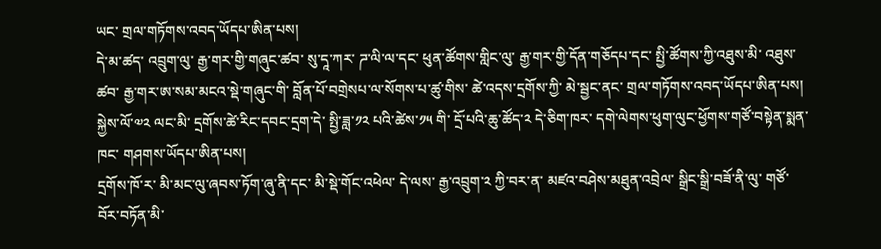ཡང་ གྲལ་གཏོགས་འབད་ཡོདཔ་ཨིན་པས།
དེ་མ་ཚད་ འབྲུག་ལུ་ རྒྱ་གར་གྱི་གཞུང་ཚབ་ སུ་དཱ་ཀར་ ཌ་ལི་ལ་དང་ ཕུན་ཚོགས་གླིང་ལུ་ རྒྱ་གར་གྱི་དོན་གཅོདཔ་དང་ སྤྱི་ཚོགས་ཀྱི་འཐུས་མི་ འཐུས་ཚབ་ རྒྱ་གར་ཨ་སམ་མངའ་སྡེ་གཞུང་གི་ བློན་པོ་བགྲེསཔ་ལ་སོགས་པ་ཚུ་གིས་ ཚེ་འདས་དྲགོས་ཀྱི་ མེ་སྦྱང་ནང་ གྲལ་གཏོགས་འབད་ཡོདཔ་ཨིན་པས།
སྐྱེས་ལོ་༧༢ ལང་མི་ དྲགོས་ཚེ་རིང་དབང་དྲག་དེ་ སྤྱི་ཟླ་༡༢ པའི་ཚེས་༡༥ གི་ དྲོ་པའི་ཆུ་ཚོད་༢ དེ་ཅིག་ཁར་ དགེ་ལེགས་ཕུག་ལུང་ཕྱོགས་གཙོ་བསྟེན་སྨན་ཁང་ གཤགས་ཡོདཔ་ཨིན་པས།
དྲགོས་ཁོ་ར་ མི་མང་ལུ་ཞབས་ཏོག་ཞུ་ནི་དང་ མི་སྡེ་གོང་འཕེལ་ དེ་ལས་ རྒྱ་འབྲུག་༢ ཀྱི་བར་ན་ མཛའ་བཤེས་མཐུན་འབྲེལ་ སྒྲིང་སྒྲི་བཟོ་ནི་ལུ་ གཙོ་བོར་བཏོན་མི་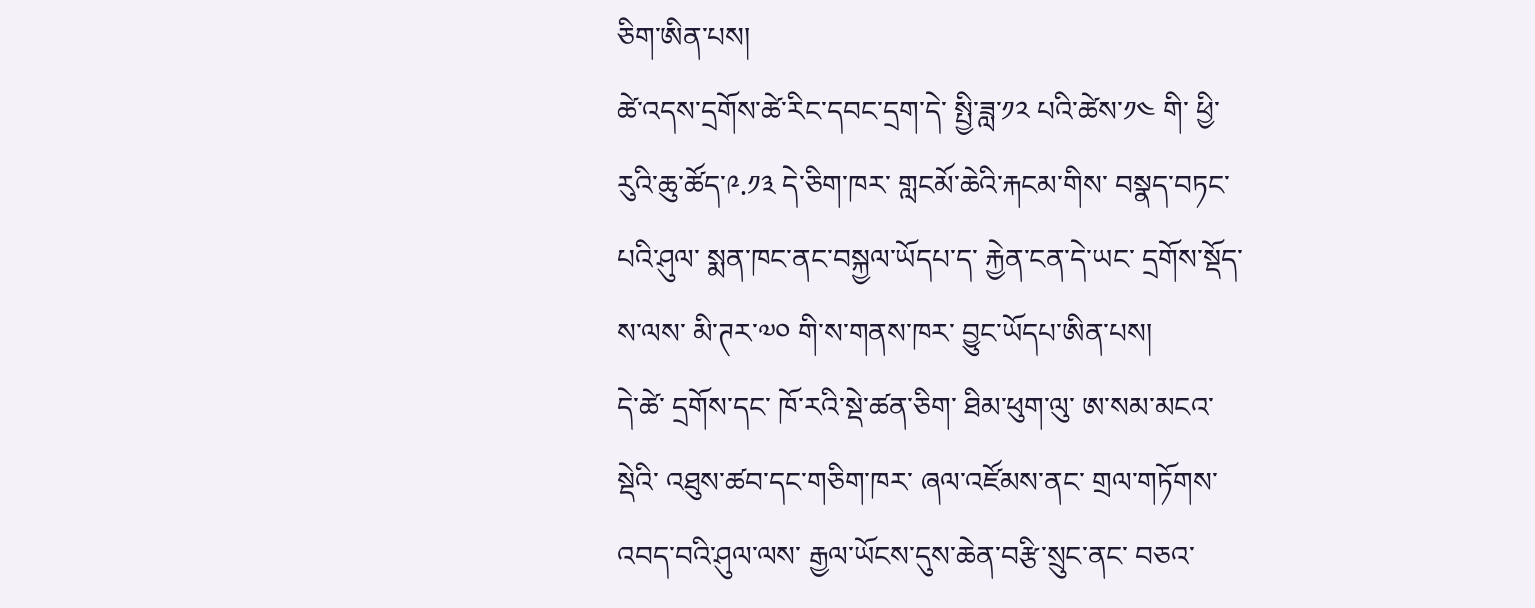ཅིག་ཨིན་པས།
ཚེ་འདས་དྲགོས་ཚེ་རིང་དབང་དྲག་དེ་ སྤྱི་ཟླ་༡༢ པའི་ཚེས་༡༤ གི་ ཕྱི་རུའི་ཆུ་ཚོད་༩.༡༣ དེ་ཅིག་ཁར་ གླངམོ་ཆེའི་རྐངམ་གིས་ བསྣད་བཏང་པའི་ཤུལ་ སྨན་ཁང་ནང་བསྐྱལ་ཡོདཔ་ད་ རྐྱེན་ངན་དེ་ཡང་ དྲགོས་སྡོད་ས་ལས་ མི་ཊར་༧༠ གི་ས་གནས་ཁར་ བྱུང་ཡོདཔ་ཨིན་པས།
དེ་ཚེ་ དྲགོས་དང་ ཁོ་རའི་སྡེ་ཚན་ཅིག་ ཐིམ་ཕུག་ལུ་ ཨ་སམ་མངའ་སྡེའི་ འཐུས་ཚབ་དང་གཅིག་ཁར་ ཞལ་འཛོམས་ནང་ གྲལ་གཏོགས་འབད་བའི་ཤུལ་ལས་ རྒྱལ་ཡོངས་དུས་ཆེན་བརྩི་སྲུང་ནང་ བཅའ་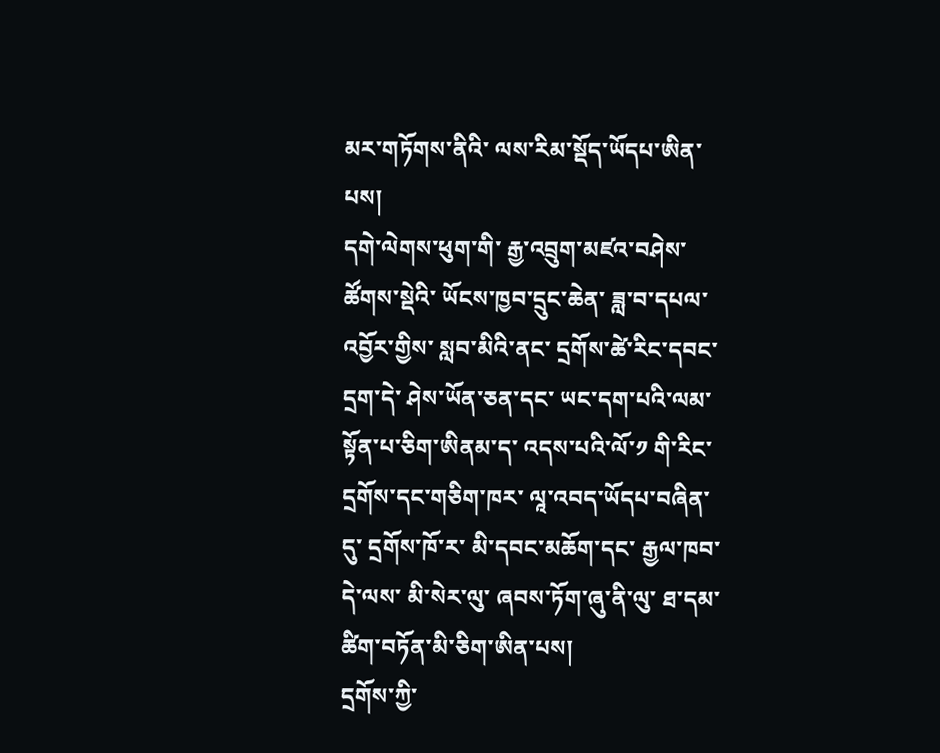མར་གཏོགས་ནིའི་ ལས་རིམ་སྡོད་ཡོདཔ་ཨིན་པས།
དགེ་ལེགས་ཕུག་གི་ རྒྱ་འབྲུག་མཛའ་བཤེས་ཚོགས་སྡེའི་ ཡོངས་ཁྱབ་དྲུང་ཆེན་ ཟླ་བ་དཔལ་འབྱོར་གྱིས་ སླབ་མིའི་ནང་ དྲགོས་ཚེ་རིང་དབང་དྲག་དེ་ ཤེས་ཡོན་ཅན་དང་ ཡང་དག་པའི་ལམ་སྟོན་པ་ཅིག་ཨིནམ་ད་ འདས་པའི་ལོ་༡ གི་རིང་ དྲགོས་དང་གཅིག་ཁར་ ལཱ་འབད་ཡོདཔ་བཞིན་དུ་ དྲགོས་ཁོ་ར་ མི་དབང་མཆོག་དང་ རྒྱལ་ཁབ་ དེ་ལས་ མི་སེར་ལུ་ ཞབས་ཏོག་ཞུ་ནི་ལུ་ ཐ་དམ་ཚིག་བཏོན་མི་ཅིག་ཨིན་པས།
དྲགོས་ཀྱི་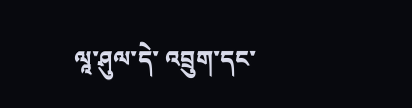ལཱ་ཤུལ་དེ་ འབྲུག་དང་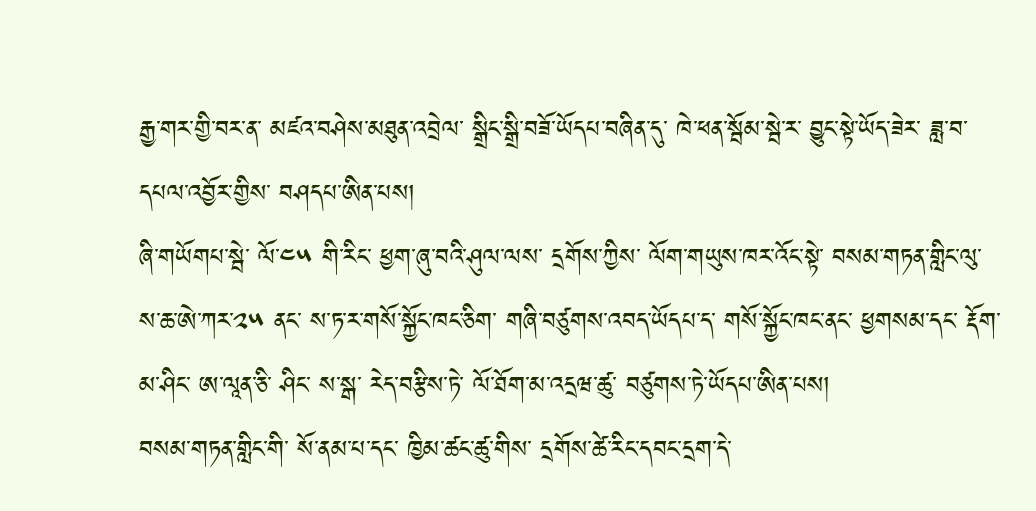རྒྱ་གར་གྱི་བར་ན་ མཛའ་བཤེས་མཐུན་འབྲེལ་ སྒྲིང་སྒྲི་བཟོ་ཡོདཔ་བཞིན་དུ་ ཁེ་ཕན་སྦོམ་སྦེ་ར་ བྱུང་སྟེ་ཡོད་ཟེར་ ཟླ་བ་དཔལ་འབྱོར་གྱིས་ བཤདཔ་ཨིན་པས།
ཞི་གཡོགཔ་སྦེ་ ལོ་༤༥ གི་རིང་ ཕྱག་ཞུ་བའི་ཤུལ་ལས་ དྲགོས་ཀྱིས་ ལོག་གཡུས་ཁར་འོང་སྟེ་ བསམ་གཏན་གླིང་ལུ་ ས་ཆ་ཨེ་ཀར་༢༥ ནང་ ས་ཏ་ར་གསོ་སྐྱོང་ཁང་ཅིག་ གཞི་བཙུགས་འབད་ཡོདཔ་ད་ གསོ་སྐྱོང་ཁང་ནང་ ཕྱགསམ་དང་ རྡོག་མ་ཤིང་ ཨ་ལཱན་ཅི་ ཤིང་ ས་སྒ་ རེད་བརྩིས་ཏེ་ ལོ་ཐོག་མ་འདྲཝ་ཚུ་ བཙུགས་ཏེ་ཡོདཔ་ཨིན་པས།
བསམ་གཏན་གླིང་གི་ སོ་ནམ་པ་དང་ ཁྱིམ་ཚང་ཚུ་གིས་ དྲགོས་ཚེ་རིང་དབང་དྲག་དེ་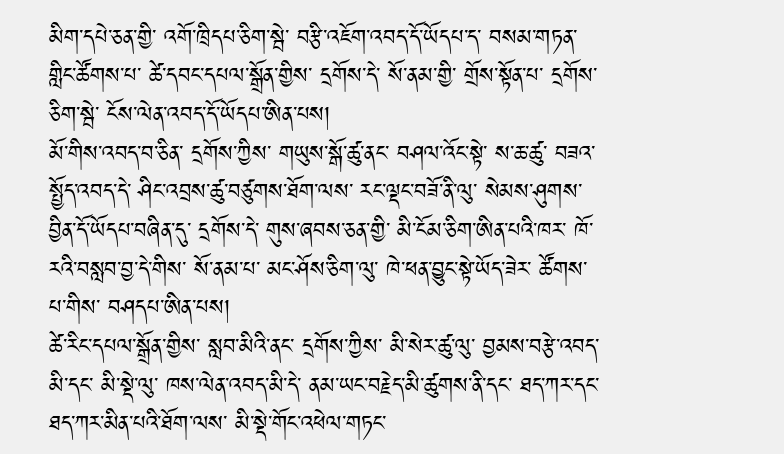མིག་དཔེ་ཅན་གྱི་ འགོ་ཁྲིདཔ་ཅིག་སྦེ་ བརྩི་འཇོག་འབད་དོ་ཡོདཔ་ད་ བསམ་གཏན་གླིང་ཚོགས་པ་ ཚེ་དབང་དཔལ་སྒྲོན་གྱིས་ དྲགོས་དེ་ སོ་ནམ་གྱི་ གྲོས་སྟོན་པ་ དྲགོས་ཅིག་སྦེ་ ངོས་ལེན་འབད་དོ་ཡོདཔ་ཨིན་པས།
མོ་གིས་འབད་བ་ཅིན་ དྲགོས་ཀྱིས་ གཡུས་སྒོ་ཚུ་ནང་ བཤལ་འོང་སྟེ་ ས་ཆ་ཚུ་ བཟའ་སྤྱོད་འབད་དེ་ ཤིང་འབྲས་ཚུ་བཙུགས་ཐོག་ལས་ རང་ལྡང་བཟོ་ནི་ལུ་ སེམས་ཤུགས་བྱིན་དོ་ཡོདཔ་བཞིན་དུ་ དྲགོས་དེ་ གུས་ཞབས་ཅན་གྱི་ མི་ངོམ་ཅིག་ཨིན་པའི་ཁར་ ཁོ་རའི་བསླབ་བྱ་དེ་གིས་ སོ་ནམ་པ་ མང་ཤོས་ཅིག་ལུ་ ཁེ་ཕན་བྱུང་སྟེ་ཡོད་ཟེར་ ཚོགས་པ་གིས་ བཤདཔ་ཨིན་པས།
ཚེ་རིང་དཔལ་སྒྲོན་གྱིས་ སླབ་མིའི་ནང་ དྲགོས་ཀྱིས་ མི་སེར་ཚུ་ལུ་ བྱམས་བརྩེ་འབད་མི་དང་ མི་སྡེ་ལུ་ ཁས་ལེན་འབད་མི་དེ་ ནམ་ཡང་བརྗེད་མི་ཚུགས་ནི་དང་ ཐད་ཀར་དང་ ཐད་ཀར་མིན་པའི་ཐོག་ལས་ མི་སྡེ་གོང་འཕེལ་གཏང་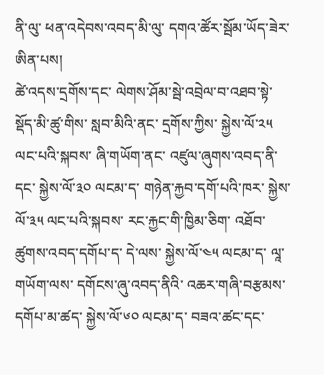ནི་ལུ་ ཕན་འདེབས་འབད་མི་ལུ་ དགའ་ཚོར་སྦོམ་ཡོད་ཟེར་ཨིན་པས།
ཚེ་འདས་དྲགོས་དང་ ལེགས་ཤོམ་སྦེ་འབྲེལ་བ་འཐབ་སྟེ་ སྡོད་མི་ཚུ་གིས་ སླབ་མིའི་ནང་ དྲགོས་ཀྱིས་ སྐྱེས་ལོ་༢༥ ལང་པའི་སྐབས་ ཞི་གཡོག་ནང་ འཛུལ་ཞུགས་འབད་ནི་དང་ སྐྱེས་ལོ་༣༠ ལངམ་ད་ གཉེན་རྐྱབ་དགོ་པའི་ཁར་ སྐྱེས་ལོ་༣༥ ལང་པའི་སྐབས་ རང་རྐྱང་གི་ཁྱིམ་ཅིག་ འཐོབ་ཚུགས་འབད་དགོཔ་ད་ དེ་ལས་ སྐྱེས་ལོ་༤༥ ལངམ་ད་ ལཱ་གཡོག་ལས་ དགོངས་ཞུ་འབད་ནིའི་ འཆར་གཞི་བརྩམས་དགོཔ་མ་ཚད་ སྐྱེས་ལོ་༦༠ ལངམ་ད་ བཟའ་ཚང་དང་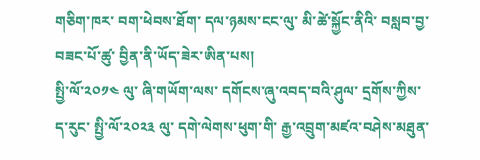གཅིག་ཁར་ བག་ཕེབས་ཐོག་ དལ་ཉམས་ངང་ལུ་ མི་ཚེ་སྐྱོང་ནིའི་ བསླབ་བྱ་བཟང་པོ་ཚུ་ བྱིན་ནི་ཡོད་ཟེར་ཨིན་པས།
སྤྱི་ལོ་༢༠༡༤ ལུ་ ཞི་གཡོག་ལས་ དགོངས་ཞུ་འབད་བའི་ཤུལ་ དྲགོས་ཀྱིས་ ད་རུང་ སྤྱི་ལོ་༢༠༢༣ ལུ་ དགེ་ལེགས་ཕུག་གི་ རྒྱ་འབྲུག་མཛའ་བཤེས་མཐུན་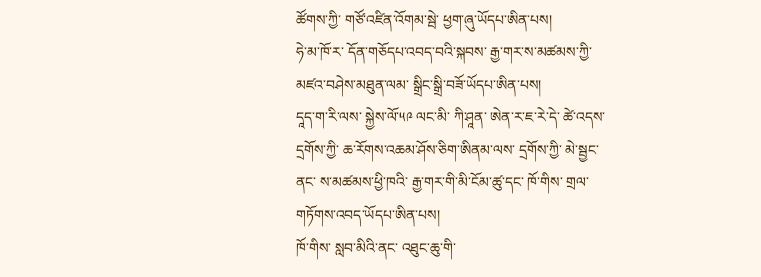ཚོགས་ཀྱི་ གཙོ་འཛིན་འོགམ་སྦེ་ ཕྱག་ཞུ་ཡོདཔ་ཨིན་པས།
ཧེ་མ་ཁོ་ར་ དོན་གཅོདཔ་འབད་བའི་སྐབས་ རྒྱ་གར་ས་མཚམས་ཀྱི་ མཛའ་བཤེས་མཐུན་ལམ་ སྒྲིང་སྒྲི་བཟོ་ཡོདཔ་ཨིན་པས།
དཱད་ག་རི་ལས་ སྐྱེས་ལོ་༥༩ ལང་མི་ ཀི་ཤཱན་ ཨེན་ར་ཇ་རེ་དེ་ ཚེ་འདས་དྲགོས་ཀྱི་ ཆ་རོགས་འཆམ་ཤོས་ཅིག་ཨིནམ་ལས་ དྲགོས་ཀྱི་ མེ་སྦྱང་ནང་ ས་མཚམས་ཕྱི་ཁའི་ རྒྱ་གར་གི་མི་ངོམ་ཚུ་དང་ ཁོ་གིས་ གྲལ་གཏོགས་འབད་ཡོདཔ་ཨིན་པས།
ཁོ་གིས་ སླབ་མིའི་ནང་ འཐུང་ཆུ་གི་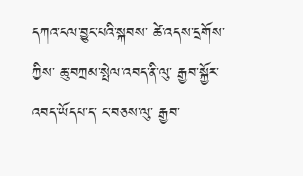དཀའ་ངལ་བྱུང་པའི་སྐབས་ ཚེ་འདས་དྲགོས་ཀྱིས་ ཆུ་བཀྲམ་སྤེལ་འབད་ནི་ལུ་ རྒྱབ་སྐྱོར་འབད་ཡོདཔ་ད་ ང་བཅས་ལུ་ རྒྱབ་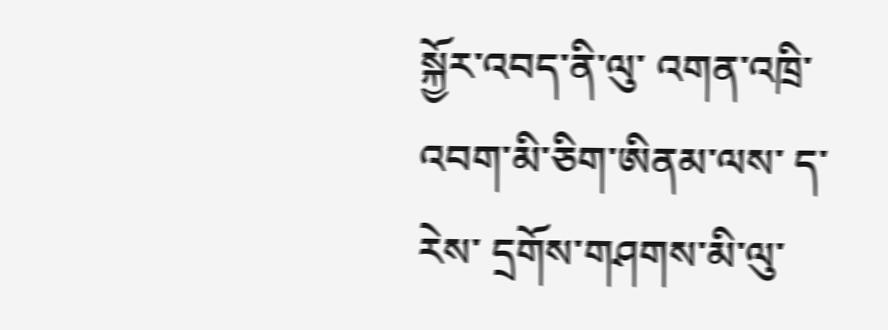སྐྱོར་འབད་ནི་ལུ་ འགན་འཁྲི་འབག་མི་ཅིག་ཨིནམ་ལས་ ད་རེས་ དྲགོས་གཤགས་མི་ལུ་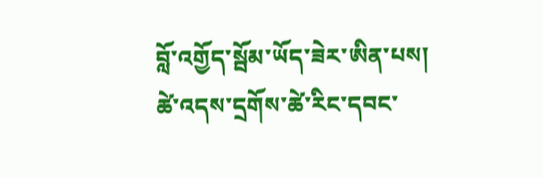བློ་འགྱོད་སྦོམ་ཡོད་ཟེར་ཨིན་པས།
ཚེ་འདས་དྲགོས་ཚེ་རིང་དབང་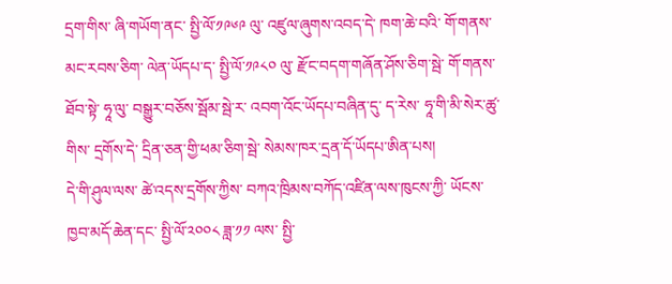དྲག་གིས་ ཞི་གཡོག་ནང་ སྤྱི་ལོ་༡༩༦༩ ལུ་ འཛུལ་ཞུགས་འབད་དེ་ ཁག་ཆེ་བའི་ གོ་གནས་མང་རབས་ཅིག་ ལེན་ཡོདཔ་ད་ སྤྱི་ལོ་༡༩༨༠ ལུ་ རྫོང་བདག་གཞོན་ཤོས་ཅིག་སྦེ་ གོ་གནས་ཐོབ་སྟེ་ ཧཱ་ལུ་ བསྒྱུར་བཅོས་སྦོམ་སྦེ་ར་ འབག་འོང་ཡོདཔ་བཞིན་དུ་ ད་རེས་ ཧཱ་གི་མི་སེར་ཚུ་གིས་ དྲགོས་དེ་ དྲིན་ཅན་གྱི་ཕམ་ཅིག་སྦེ་ སེམས་ཁར་དྲན་དོ་ཡོདཔ་ཨིན་པས།
དེ་གི་ཤུལ་ལས་ ཚེ་འདས་དྲགོས་ཀྱིས་ བཀའ་ཁྲིམས་བཀོད་འཛིན་ལས་ཁུངས་ཀྱི་ ཡོངས་ཁྱབ་མདོ་ཆེན་དང་ སྤྱི་ལོ་༢༠༠༨ ཟླ་༡༡ ལས་ སྤྱི་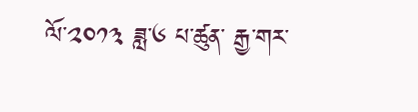ལོ་༢༠༡༣ ཟླ་༦ པ་ཚུན་ རྒྱ་གར་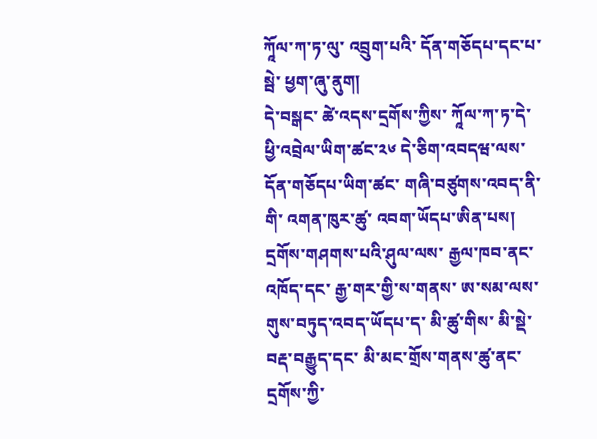ཀཱོལ་ཀ་ཏ་ལུ་ འབྲུག་པའི་ དོན་གཅོདཔ་དང་པ་སྦེ་ ཕྱག་ཞུ་ནུག།
དེ་བསྒང་ ཚེ་འདས་དྲགོས་ཀྱིས་ ཀཱོལ་ཀ་ཏ་དེ་ ཕྱི་འབྲེལ་ཡིག་ཚང་༢༦ དེ་ཅིག་འབདཝ་ལས་ དོན་གཅོདཔ་ཡིག་ཚང་ གཞི་བཙུགས་འབད་ནི་གི་ འགན་ཁུར་ཚུ་ འབག་ཡོདཔ་ཨིན་པས།
དྲགོས་གཤགས་པའི་ཤུལ་ལས་ རྒྱལ་ཁབ་ནང་འཁོད་དང་ རྒྱ་གར་གྱི་ས་གནས་ ཨ་སམ་ལས་ གུས་བཏུད་འབད་ཡོདཔ་ད་ མི་ཚུ་གིས་ མི་སྡེ་བརྡ་བརྒྱུད་དང་ མི་མང་གྲོས་གནས་ཚུ་ནང་ དྲགོས་ཀྱི་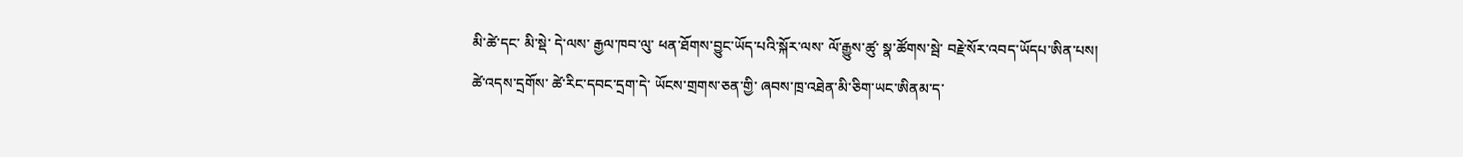མི་ཚེ་དང་ མི་སྡེ་ དེ་ལས་ རྒྱལ་ཁབ་ལུ་ ཕན་ཐོགས་བྱུང་ཡོད་པའི་སྐོར་ལས་ ལོ་རྒྱུས་ཚུ་ སྣ་ཚོགས་སྦེ་ བརྗེ་སོར་འབད་ཡོདཔ་ཨིན་པས།
ཚེ་འདས་དྲགོས་ ཚེ་རིང་དབང་དྲག་དེ་ ཡོངས་གྲགས་ཅན་གྱི་ ཞབས་ཁྲ་འཐེན་མི་ཅིག་ཡང་ཨིནམ་ད་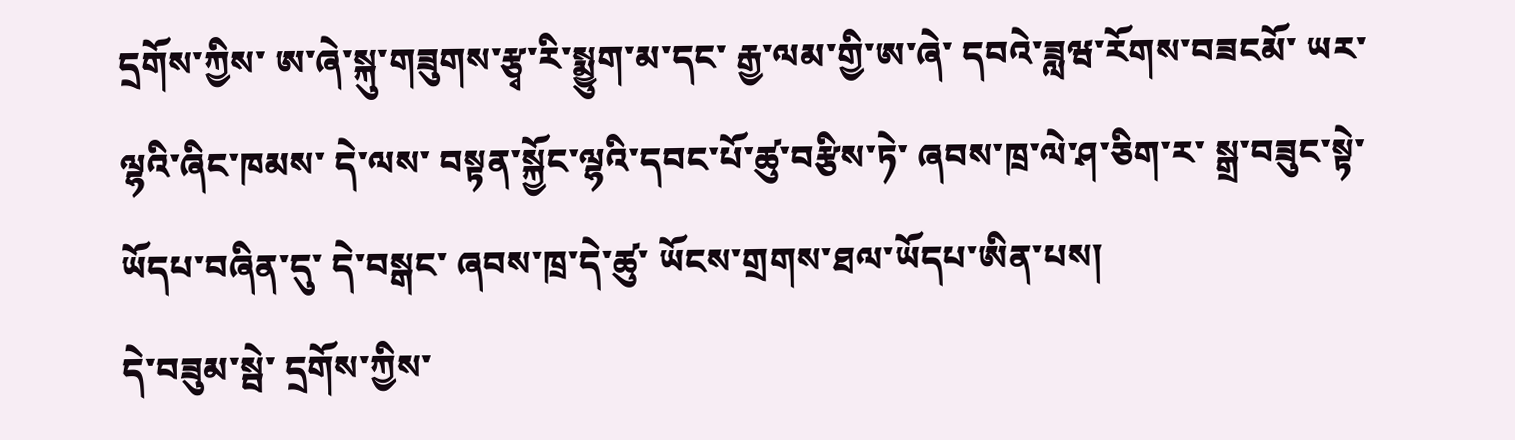དྲགོས་ཀྱིས་ ཨ་ཞེ་སྐུ་གཟུགས་རྩྭ་རི་སྨྱུག་མ་དང་ རྒྱ་ལམ་གྱི་ཨ་ཞེ་ དབའེ་ཟླཝ་རོགས་བཟངམོ་ ཡར་ལྷའི་ཞིང་ཁམས་ དེ་ལས་ བསྟན་སྐྱོང་ལྷའི་དབང་པོ་ཚུ་བརྩིས་ཏེ་ ཞབས་ཁྲ་ལེ་ཤ་ཅིག་ར་ སྒྲ་བཟུང་སྟེ་ཡོདཔ་བཞིན་དུ་ དེ་བསྒང་ ཞབས་ཁྲ་དེ་ཚུ་ ཡོངས་གྲགས་ཐལ་ཡོདཔ་ཨིན་པས།
དེ་བཟུམ་སྦེ་ དྲགོས་ཀྱིས་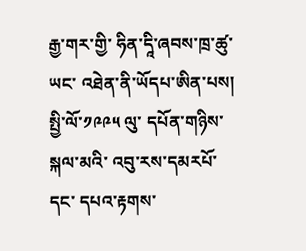རྒྱ་གར་གྱི་ ཧིན་དཱི་ཞབས་ཁྲ་ཚུ་ཡང་ འཐེན་ནི་ཡོདཔ་ཨིན་པས།
སྤྱི་ལོ་༡༩༩༥ ལུ་ དཔོན་གཉིས་སྐལ་མའི་ འབུ་རས་དམརཔོ་དང་ དཔའ་རྟགས་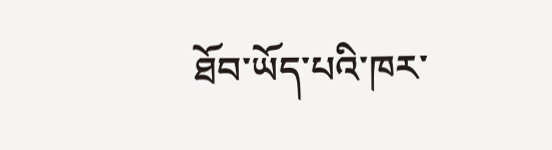ཐོབ་ཡོད་པའི་ཁར་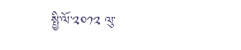སྤྱི་ལོ་༢༠༡༢ ལུ་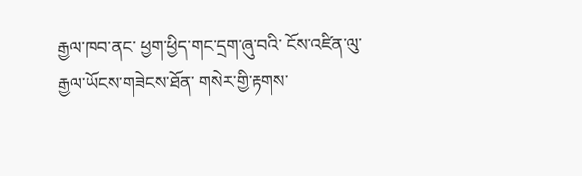རྒྱལ་ཁབ་ནང་ ཕྱག་ཕྱིད་གང་དྲག་ཞུ་བའི་ ངོས་འཛིན་ལུ་ རྒྱལ་ཡོངས་གཟེངས་ཐོན་ གསེར་གྱི་རྟགས་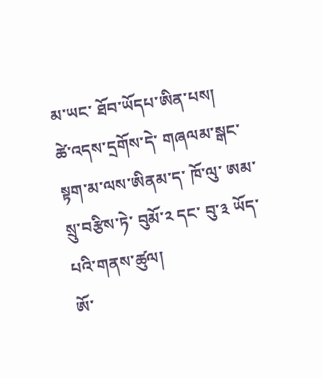མ་ཡང་ ཐོབ་ཡོདཔ་ཨིན་པས།
ཚེ་འདས་དྲགོས་དེ་ གཞལམ་སྒང་ སྟག་མ་ལས་ཨིནམ་ད་ ཁོ་ལུ་ ཨམ་སྲུ་བརྩིས་ཏེ་ བུམོ་༢ དང་ བུ་༣ ཡོད་པའི་གནས་ཚུལ།
ཨོ་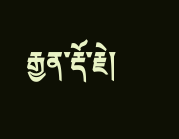རྒྱན་རྡོ་རྗེ།